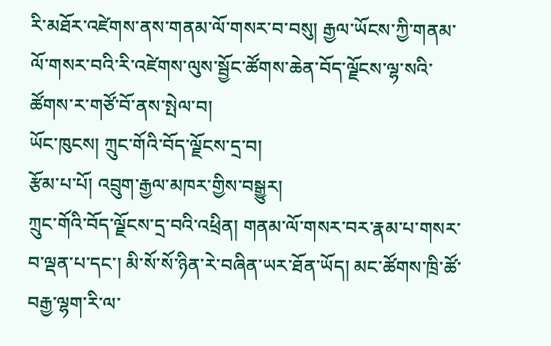རི་མཐོར་འཛེགས་ནས་གནམ་ལོ་གསར་བ་བསུ། རྒྱལ་ཡོངས་ཀྱི་གནམ་ལོ་གསར་བའི་རི་འཛེགས་ལུས་སྦྱོང་ཚོགས་ཆེན་བོད་ལྗོངས་ལྷ་སའི་ཚོགས་ར་གཙོ་བོ་ནས་སྤེལ་བ།
ཡོང་ཁུངས། ཀྲུང་གོའི་བོད་ལྗོངས་དྲ་བ།
རྩོམ་པ་པོ། འབྲུག་རྒྱལ་མཁར་གྱིས་བསྒྱུར།
ཀྲུང་གོའི་བོད་ལྗོངས་དྲ་བའི་འཕྲིན། གནམ་ལོ་གསར་བར་རྣམ་པ་གསར་བ་ལྡན་པ་དང་། མི་སོ་སོ་ཉིན་རེ་བཞིན་ཡར་ཐོན་ཡོད། མང་ཚོགས་ཁྲི་ཚོ་བརྒྱ་ལྷག་རི་ལ་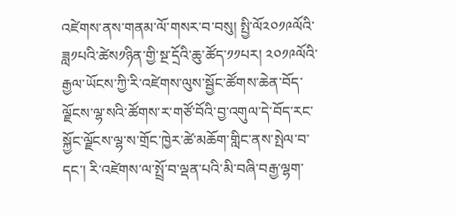འཛེགས་ནས་གནམ་ལོ་གསར་བ་བསུ། སྤྱི་ལོ༢༠༡༩ལོའི་ཟླ༡པའི་ཚེས༡ཉིན་གྱི་སྔ་དྲོའི་ཆུ་ཚོད་༡༡པར། ༢༠༡༩ལོའི་རྒྱལ་ཡོངས་ཀྱི་རི་འཛེགས་ལུས་སྦྱོང་ཚོགས་ཆེན་བོད་ལྗོངས་ལྷ་སའི་ཚོགས་ར་གཙོ་བོའི་བྱ་འགུལ་དེ་བོད་རང་སྐྱོང་ལྗོངས་ལྷ་ས་གྲོང་ཁྱེར་ཚེ་མཆོག་གླིང་ནས་སྤེལ་བ་དང་། རི་འཛེགས་ལ་སྤྲོ་བ་ལྡན་པའི་མི་བཞི་བརྒྱ་ལྷག་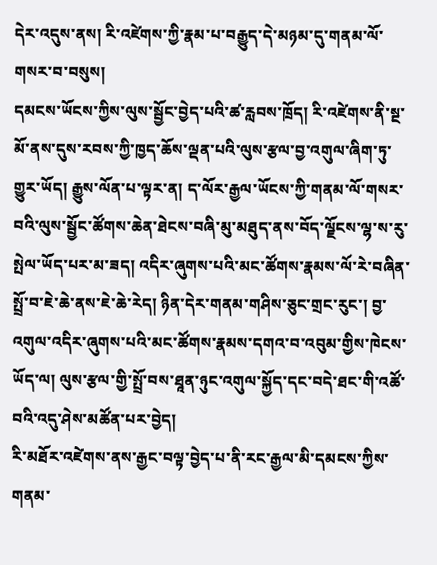དེར་འདུས་ནས། རི་འཛེགས་ཀྱི་རྣམ་པ་བརྒྱུད་དེ་མཉམ་དུ་གནམ་ལོ་གསར་བ་བསུས།
དམངས་ཡོངས་ཀྱིས་ལུས་སྦྱོང་བྱེད་པའི་ཚ་རླབས་ཁྲོད། རི་འཛེགས་ནི་སྔ་མོ་ནས་དུས་རབས་ཀྱི་ཁྱད་ཆོས་ལྡན་པའི་ལུས་རྩལ་བྱ་འགུལ་ཞིག་ཏུ་གྱུར་ཡོད། རྒྱུས་ལོན་པ་ལྟར་ན། ད་ལོར་རྒྱལ་ཡོངས་ཀྱི་གནམ་ལོ་གསར་བའི་ལུས་སྦྱོང་ཚོགས་ཆེན་ཐེངས་བཞི་མུ་མཐུད་ནས་བོད་ལྗོངས་ལྷ་ས་རུ་སྤེལ་ཡོད་པར་མ་ཟད། འདིར་ཞུགས་པའི་མང་ཚོགས་རྣམས་ལོ་རེ་བཞིན་སྤྲོ་བ་ཇེ་ཆེ་ནས་ཇེ་ཆེ་རེད། ཉིན་དེར་གནམ་གཤིས་ཅུང་གྲང་རུང་། བྱ་འགུལ་འདིར་ཞུགས་པའི་མང་ཚོགས་རྣམས་དགའ་བ་འབུམ་གྱིས་ཁེངས་ཡོད་ལ། ལུས་རྩལ་གྱི་སྤྲོ་བས་ཐཱན་ཉུང་འགུལ་སྐྱོད་དང་བདེ་ཐང་གི་འཚོ་བའི་འདུ་ཤེས་མཚོན་པར་བྱེད།
རི་མཐོར་འཛེགས་ནས་རྒྱང་བལྟ་བྱེད་པ་ནི་རང་རྒྱལ་མི་དམངས་ཀྱིས་གནམ་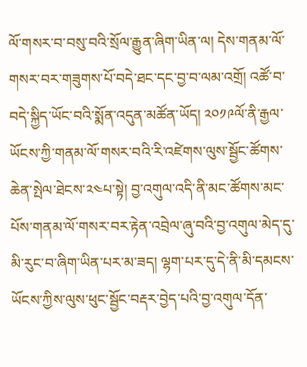ལོ་གསར་བ་བསུ་བའི་སྲོལ་རྒྱུན་ཞིག་ཡིན་ལ། དེས་གནམ་ལོ་གསར་བར་གཟུགས་པོ་བདེ་ཐང་དང་བྱ་བ་ལམ་འགྲོ། འཚོ་བ་བདེ་སྐྱིད་ཡོང་བའི་སྨོན་འདུན་མཚོན་ཡོད། ༢༠༡༩ལོ་ནི་རྒྱལ་ཡོངས་ཀྱི་གནམ་ལོ་གསར་བའི་རི་འཛེགས་ལུས་སྦྱོང་ཚོགས་ཆེན་སྤེལ་ཐེངས་༢༤པ་སྟེ། བྱ་འགུལ་འདི་ནི་མང་ཚོགས་མང་པོས་གནམ་ལོ་གསར་བར་རྟེན་འབྲེལ་ཞུ་བའི་བྱ་འགུལ་མེད་དུ་མི་རུང་བ་ཞིག་ཡིན་པར་མ་ཟད། ལྷག་པར་དུ་དེ་ནི་མི་དམངས་ཡོངས་ཀྱིས་ལུས་ཕུང་སྦྱོང་བརྡར་བྱེད་པའི་བྱ་འགུལ་དོན་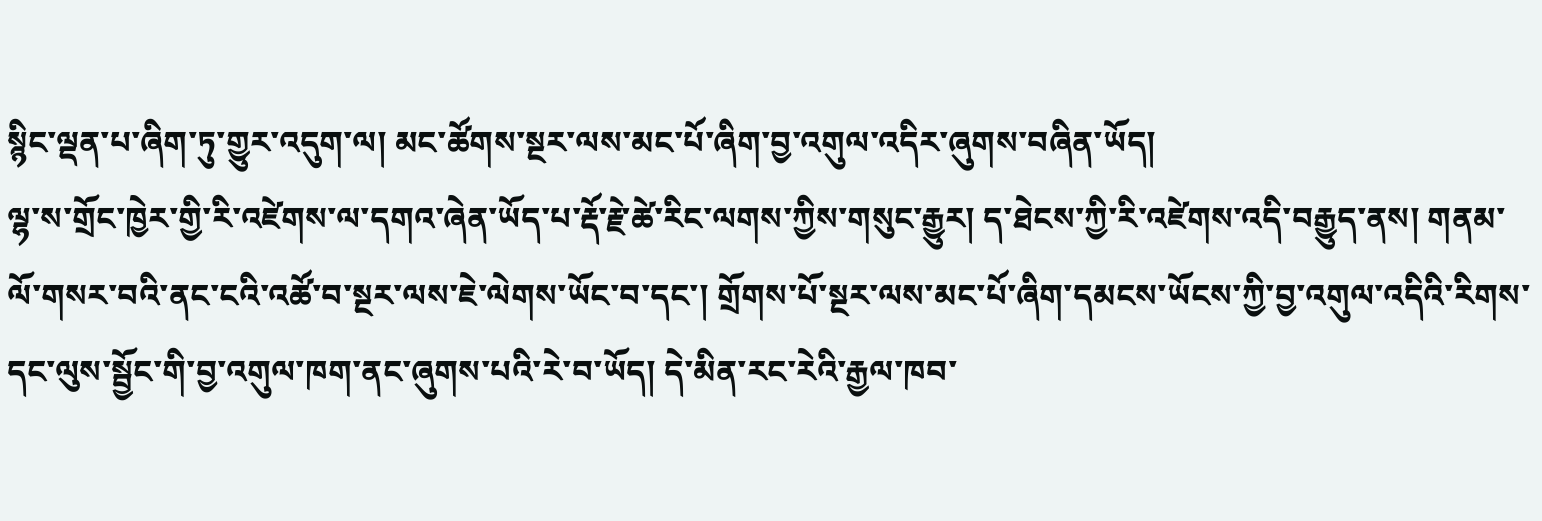སྙིང་ལྡན་པ་ཞིག་ཏུ་གྱུར་འདུག་ལ། མང་ཚོགས་སྔར་ལས་མང་པོ་ཞིག་བྱ་འགུལ་འདིར་ཞུགས་བཞིན་ཡོད།
ལྷ་ས་གྲོང་ཁྱེར་གྱི་རི་འཛེགས་ལ་དགའ་ཞེན་ཡོད་པ་རྡོ་རྗེ་ཚེ་རིང་ལགས་ཀྱིས་གསུང་རྒྱུར། ད་ཐེངས་ཀྱི་རི་འཛེགས་འདི་བརྒྱུད་ནས། གནམ་ལོ་གསར་བའི་ནང་ངའི་འཚོ་བ་སྔར་ལས་ཇེ་ལེགས་ཡོང་བ་དང་། གྲོགས་པོ་སྔར་ལས་མང་པོ་ཞིག་དམངས་ཡོངས་ཀྱི་བྱ་འགུལ་འདིའི་རིགས་དང་ལུས་སྦྱོང་གི་བྱ་འགུལ་ཁག་ནང་ཞུགས་པའི་རེ་བ་ཡོད། དེ་མིན་རང་རེའི་རྒྱལ་ཁབ་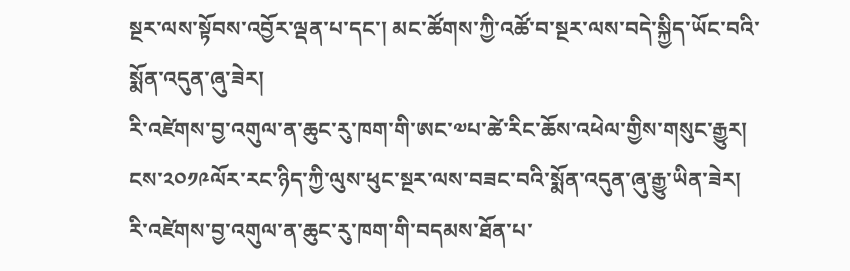སྔར་ལས་སྟོབས་འབྱོར་ལྡན་པ་དང་། མང་ཚོགས་ཀྱི་འཚོ་བ་སྔར་ལས་བདེ་སྐྱིད་ཡོང་བའི་སྨོན་འདུན་ཞུ་ཟེར།
རི་འཛེགས་བྱ་འགུལ་ན་ཆུང་རུ་ཁག་གི་ཨང་༧པ་ཚེ་རིང་ཆོས་འཕེལ་གྱིས་གསུང་རྒྱུར། ངས་༢༠༡༩ལོར་རང་ཉིད་ཀྱི་ལུས་ཕུང་སྔར་ལས་བཟང་བའི་སྨོན་འདུན་ཞུ་རྒྱུ་ཡིན་ཟེར།
རི་འཛེགས་བྱ་འགུལ་ན་ཆུང་རུ་ཁག་གི་བདམས་ཐོན་པ་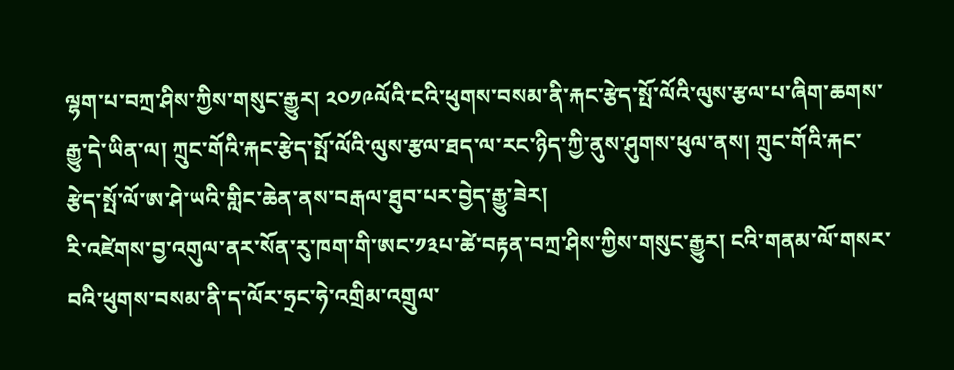ལྷག་པ་བཀྲ་ཤིས་ཀྱིས་གསུང་རྒྱུར། ༢༠༡༩ལོའི་ངའི་ཕུགས་བསམ་ནི་རྐང་རྩེད་སྤོ་ལོའི་ལུས་རྩལ་པ་ཞིག་ཆགས་རྒྱུ་དེ་ཡིན་ལ། ཀྲུང་གོའི་རྐང་རྩེད་སྤོ་ལོའི་ལུས་རྩལ་ཐད་ལ་རང་ཉིད་ཀྱི་ནུས་ཤུགས་ཕུལ་ནས། ཀྲུང་གོའི་རྐང་རྩེད་སྤོ་ལོ་ཨ་ཤེ་ཡའི་གླིང་ཆེན་ནས་བརྒལ་ཐུབ་པར་བྱེད་རྒྱུ་ཟེར།
རི་འཛེགས་བྱ་འགུལ་ནར་སོན་རུ་ཁག་གི་ཨང་༡༣པ་ཚེ་བརྟན་བཀྲ་ཤིས་ཀྱིས་གསུང་རྒྱུར། ངའི་གནམ་ལོ་གསར་བའི་ཕུགས་བསམ་ནི་ད་ལོར་ཧྲང་ཧེ་འགྲིམ་འགྲུལ་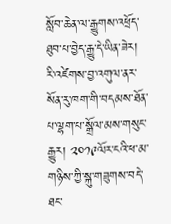སློབ་ཆེན་ལ་རྒྱུགས་འཕྲོད་ཐུབ་པ་བྱེད་རྒྱུ་དེ་ཡིན་ཟེར།
རི་འཛེགས་བྱ་འགུལ་ནར་སོན་རུ་ཁག་གི་བདམས་ཐོན་པ་ལྷག་པ་སྒྲོལ་མས་གསུང་རྒྱུར། ༢༠༡༩ལོར་ངའི་ཕ་མ་གཉིས་ཀྱི་སྐུ་གཟུགས་བདེ་ཐང་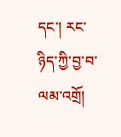དང་། རང་ཉིད་ཀྱི་བྱ་བ་ལམ་འགྲོ།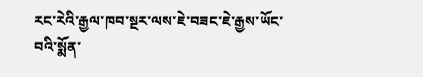རང་རེའི་རྒྱལ་ཁབ་སྔར་ལས་ཇེ་བཟང་ཇེ་རྒྱས་ཡོང་བའི་སྨོན་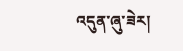འདུན་ཞུ་ཟེར།